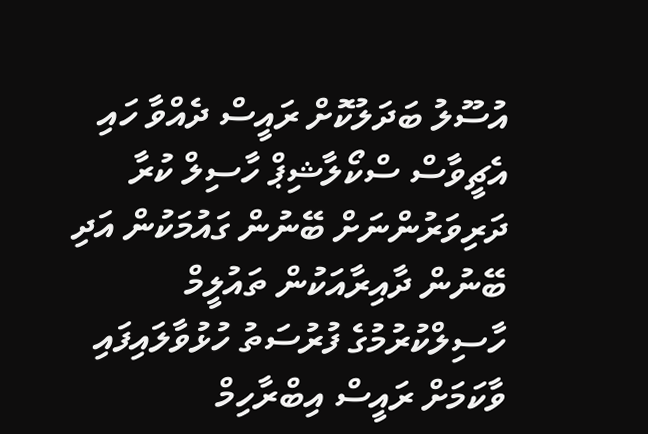އުސޫލު ބަދަލުކޮށް ރައީސް ދެއްވާ ހައި އެޗީވާސް ސްކޯލާޝިޕް ހާސިލް ކުރާ ދަރިވަރުންނަށް ބޭނުން ގައުމަކުން އަދި ބޭނުން ދާއިރާއަކުން ތައުލީމް ހާސިލްކުރުމުގެ ފުރުސަތު ހުޅުވާލައިފައި ވާކަމަށް ރައީސް އިބްރާހިމް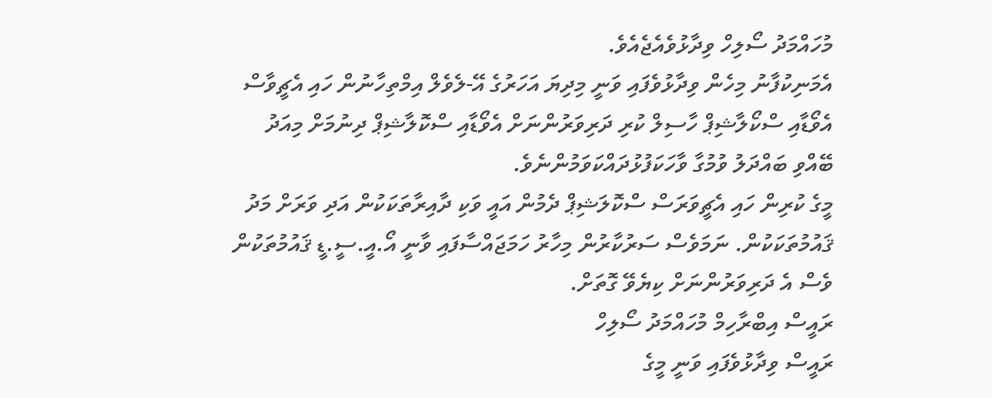މުހައްމަދު ސޯލިހް ވިދާޅުވެއެޖެއެވެ.
އެމަނިކުފާނު މިހެން ވިދާޅުވެފައި ވަނީ މިދިޔަ އަހަރުގެ އޭ-ލެވެލް އިމްތިހާނުން ހައި އެޗީވާސް އެވޯޑާއި ސްކޯލާޝިޕް ހާސިލް ކުރި ދަރިވަރުންނަށް އެވޯޑާއި ސްކޮލާޝިޕް ދިނުމަށް މިއަދު ބޭއްވި ބައްދަލު ވުމުގާ ވާހަކަފުޅުދައްކަވަމުންނެވެ.
މީގެ ކުރިން ހައި އެޗީވަރަސް ސްކޮލަޝިޕް ދެމުން އައީ ވަކި ދާއިރާތަކަކުން އަދި ވަރަށް މަދު ޤައުމުތަކަކުން. ނަމަވެސް ސަރުކާރުން މިހާރު ހަމަޖައްސާފައި ވާނީ އޯ.އީ.ސީ.ޑީ ޤައުމުތަކުން ވެސް އެ ދަރިވަރުންނަށް ކިޔެވޭ ގޮތަށް.
ރައީސް އިބްރާހިމް މުހައްމަދު ސޯލިހް
ރައީސް ވިދާޅުވެފައި ވަނީ މީގެ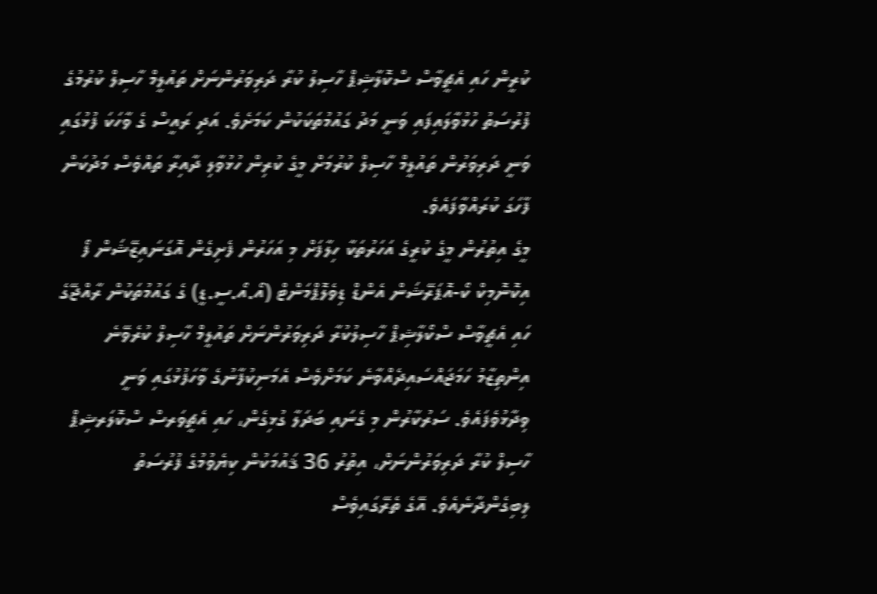ކުރީން ހައި އެޗީވާސް ސްކޮލާޝިޕް ހާސިލު ކުރާ ދަރިވަރުންނަށް ތައުލީމް ހާސިލް ކުރުމުގެ ފުރުސަތު ހުޅުވާލައިފައި ވަނީ މަދު ގައުމުތަކަކުން ކަމަށެވެ. އަދި ރައީސް ގެ ވާހަކަ ފުޅުގައި ވަނީ ދަރިވަރުން ތައުލީމް ހާސިލް ކުރުމަށް މީގެ ކުރިން ހުޅުވާލި ދާއިރާ ތައްވެސް މަދުކަން ފާހަގަ ކުރައްވާފައެވެ.
މީގެ އިތުރުން މީގެ ކުރީގެ އަހަރުތަކާ ހިލާފަށް މި އަހަރުން ފެށިގެން އޮގަނައިޒޭޝަން ފޯ އިކޮނޮމިކް ކޯ-އޮޕަރޭޝަން އެންޑް ޑިވެލޮޕްމަންޓް (އޯ.އޯ.ސީ.ޑީ) ގެ ގައުމުތަކުން ރާއްޖޭގެ ހައި އެޗީވާސް ސްކޯލާޝިޕް ހާސިލުކުރާ ދަރިވަރުންނަށް ތައުލީމް ހާސިލް ކުރެވޭނެ އިންތިޒާމު ހަމަޖައްސައިދެއްވާނެ ކަމަށްވެސް އެމަނިކުފާނުގެ ވާހަފުޅުގައި ވަނީ ވިދާޅުވެފައެވެ. ސަރުކާރުން މި ގެނައި ބަދަލާ ގުޅިގެން، ހައި އެޗީވަރސް ސްކޮލަރޝިޕް ހާސިލް ކުރާ ދަރިވަރުންނަށް، އިތުރު 36 ޤައުމަކުން ކިޔެވުމުގެ ފުރުސަތު ލިބިގެންދާނެއެވެ. އޭގެ ތެރޭގައިވެސް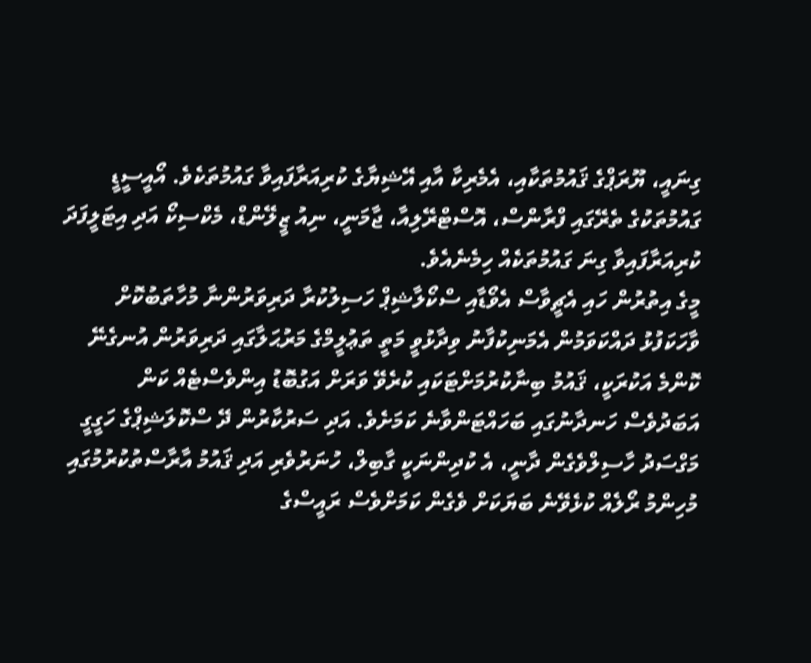ގިނައީ، ޔޫރަޕްގެ ޤައުމުތަކާއި، އެމެރިކާ އާއި އޭޝިޔާގެ ކުރިއަރާފައިވާ ގައުމުތަކެވެ. އޯއީސީޑީ ގައުމުތަކުގެ ތެރޭގައި ފްރާންސް، އޮސްޓްރޭލިއާ، ޖާމަނީ، ނިއު ޒީލޭންޑް، މެކްސިކޯ އަދި އިޓަލީފަދަ ކުރިއަރާފައިވާ ގިނަ ގައުމުތަކެއް ހިމެނެއެވެ.
މީގެ އިތުރުން ހައި އެޗީވާސް އެވޯޑާއި ސްކޯލާޝިޕް ހަސިލުކުރާ ދަރިވަރުންނާ މުހާތަބުކޮށް ވާހަކަފުޅު ދައްކަވަމުން އެމަނިކުފާނު ވިދާޅުވީ މަތީ ތަޢުލީމްގެ މަރުޙަލާގައި ދަރިވަރުން އުނގެނޭ ކޮންމެ އަކުރަކީ، ޤައުމު ބިނާކުރުމަށްޓަކައި ކުރެވޭ ވަރަށް އަގުބޮޑު އިންވެސްޓެއް ކަން އަބަދުވެސް ހަނދާނުގައި ބަހައްޓަންވާނެ ކަމަށެވެ. އަދި ސަރުކާރުން ދޭ ސްކޮލަޝިޕްގެ ހަގީގީ މަގްސަދު ހާސިލްވެގެން ދާނީ، އެ ކުދިންނަކީ ގާބިލް، ހުނަރުވެރި އަދި ޤައުމު އާރާސްތުކުރުމުގައި މުހިންމު ރޯލެއް ކުޅެވޭނެ ބަޔަކަށް ވެގެން ކަމަށްވެސް ރައީސްގެ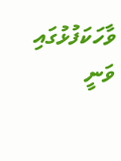ވާހަކަފުޅުގައި ވަނީ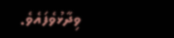ވިދާޅުވެފައެވެ.